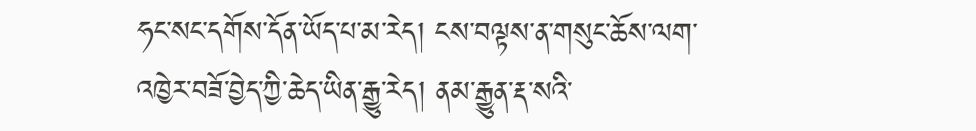ཧང་སང་དགོས་དོན་ཡོད་པ་མ་རེད། ངས་བལྟས་ན་གསུང་ཆོས་ལག་འཁྱེར་བཟོ་བྱེད་ཀྱི་ཆེད་ཡིན་རྒྱུ་རེད། ནམ་རྒྱུན་རྡ་སའི་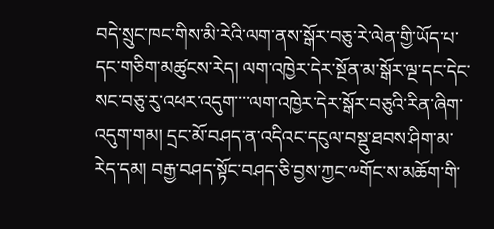བདེ་སྲུང་ཁང་གིས་མི་རེའི་ལག་ནས་སྒོར་བཅུ་རེ་ལེན་གྱི་ཡོད་པ་དང་གཅིག་མཚུངས་རེད། ལག་འཁྱེར་དེར་སྔོན་མ་སྒོར་ལྔ་དང་དེང་སང་བཅུ་རུ་འཕར་འདུག་་་་ལག་འཁྱེར་དེར་སྒོར་བཅུའི་རིན་ཞིག་འདུག་གམ། དྲང་མོ་བཤད་ན་འདིའང་དངུལ་བསྡུ་ཐབས་ཤིག་མ་རེད་དམ། བརྒྱ་བཤད་སྟོང་བཤད་ཅི་བྱས་ཀྱང་༸གོང་ས་མཆོག་གི་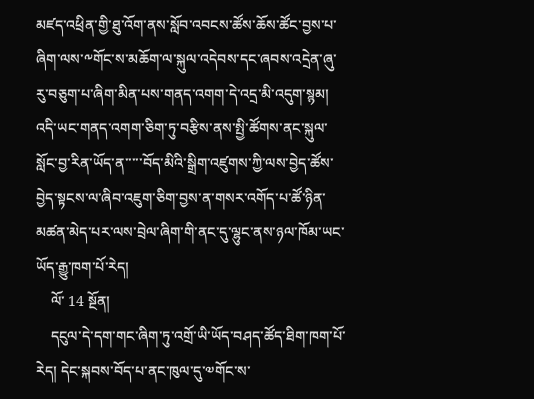མཛད་འཕྲིན་གྱི་ཐུ་འོག་ནས་སློབ་འབངས་ཚོས་ཆོས་ཚོང་བྱས་པ་ཞིག་ལས་༸གོང་ས་མཆོག་ལ་སྐུལ་འདེབས་དང་ཞབས་འདྲེན་ཞུ་རུ་བཅུག་པ་ཞིག་མིན་པས་གནད་འགག་དེ་འདྲ་མི་འདུག་སྙམ། འདི་ཡང་གནད་འགག་ཅིག་ཏུ་བརྩིས་ནས་སྤྱི་ཚོགས་ནང་སྐུལ་སློང་བྱ་རིན་ཡོད་ན་་་་་བོད་མིའི་སྒྲིག་འཛུགས་ཀྱི་ལས་བྱེད་ཚོས་བྱེད་སྟངས་ལ་ཞིབ་འཇུག་ཅིག་བྱས་ན་གསར་འགོད་པ་ཚོ་ཉིན་མཚན་མེད་པར་ལས་བྲེལ་ཞིག་གི་ནང་དུ་ལྷུང་ནས་ཉལ་ཁོམ་ཡང་ཡོད་རྒྱུ་ཁག་པོ་རེད།
    ལོ་ 14 སྔོན།
    དངུལ་དེ་དག་གང་ཞིག་ཏུ་འགྲོ་ཡི་ཡོད་བཤད་ཚོད་ཐིག་ཁག་པོ་རེད། དེང་སྐབས་བོད་པ་ནང་ཁུལ་དུ་༧གོང་ས་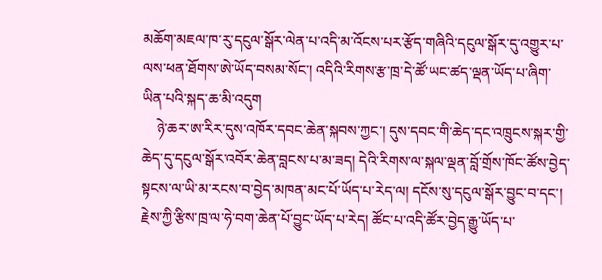མཆོག་མཇལ་ཁ་རུ་དངུལ་སྒོར་ལེན་པ་འདི་མ་འོངས་པར་རྩོད་གཞིའི་དངུལ་སྒོར་དུ་འགྱུར་པ་ལས་ཕན་ཐོགས་ཨེ་ཡོད་བསམ་སོང་། འདིའི་རིགས་རྩ་ཁྲ་དེ་ཚོ་ཡང་ཚད་ལྡན་ཡོད་པ་ཞིག་ཡིན་པའི་སྐད་ཆ་མི་འདུག
    ཉེ་ཆར་ཨ་རིར་དུས་འཁོར་དབང་ཆེན་སྐབས་ཀྱང་། དུས་དབང་གི་ཆེད་དང་འཁྲུངས་སྐར་གྱི་ཆེད་དུ་དངུལ་སྒོར་འབོར་ཆེན་བླངས་པ་མ་ཟད། དེའི་རིགས་ལ་སྐལ་ལྡན་བློ་གྲོས་ཁོང་ཚོས་བྱེད་སྟངས་ལ་ཡི་མ་རངས་བ་བྱེད་མཁན་མང་པོ་ཡོད་པ་རེད་ལ། དངོས་སུ་དངུལ་སྒོར་བྱུང་བ་དང་། རྗེས་ཀྱི་རྩིས་ཁྲ་ལ་ཧེ་བག་ཆེན་པོ་བྱུང་ཡོད་པ་རེད། ཚོང་པ་འདི་ཚོར་བྱེད་རྒྱུ་ཡོད་པ་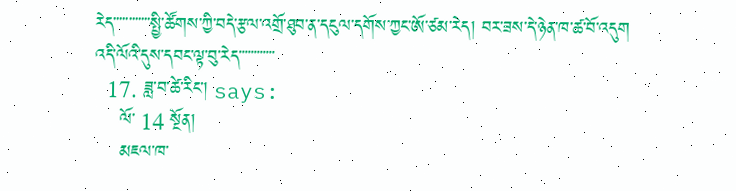རེད་་་་་་་་་་་་སྤྱི་ཚོགས་ཀྱི་བདེ་རྩལ་འགྲོ་ཐུབ་ན་དངུལ་དགོས་ཀྱང་ཨོ་ཙམ་རེད། བར་ཟས་དེ་ཉེན་ཁ་ཚ་བོ་འདུག འདི་ལོའི་དུས་དབང་ལྟ་བུ་རེད་་་་་་་་་་་་
  17. ཟླ་བ་ཚེ་རིང་། says:
    ལོ་ 14 སྔོན།
    མཇལ་ཁ་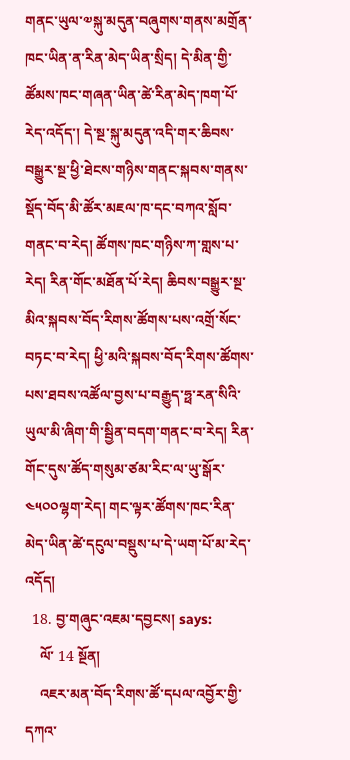གནང་ཡུལ་༧སྐུ་མདུན་བཞུགས་གནས་མགྲོན་ཁང་ཡིན་ན་རིན་མེད་ཡིན་སྲིད། དེ་མིན་གྱི་ཚོམས་ཁང་གཞན་ཡིན་ཚེ་རིན་མེད་ཁག་པོ་རེད་འདོད་། དེ་སྔ་སྐུ་མདུན་འདི་གར་ཆིབས་བསྒྱུར་སྔ་ཕྱི་ཐེངས་གཉིས་གནང་སྐབས་གནས་སྡོད་བོད་མི་ཚོར་མཇལ་ཁ་དང་བཀའ་སློབ་གནང་བ་རེད། ཚོགས་ཁང་གཉིས་ཀ་གླས་པ་རེད། རིན་གོང་མཐོན་པོ་རེད། ཆིབས་བསྒྱུར་སྔ་མིའ་སྐབས་བོད་རིགས་ཚོགས་པས་འགྲོ་སོང་བཏང་བ་རེད། ཕྱི་མའི་སྐབས་བོད་རིགས་ཚོགས་པས་ཐབས་འཚོལ་བྱས་པ་བརྒྱུད་ཧྥ་རན་སིའི་ཡུལ་མི་ཞིག་གི་སྦྱིན་བདག་གནང་བ་རེད། རིན་གོང་དུས་ཚོད་གསུམ་ཙམ་རིང་ལ་ཡུ་སྒོར་༤༥༠༠ལྷག་རེད། གང་ལྟར་ཚོགས་ཁང་རིན་མེད་ཡིན་ཚེ་དངུལ་བསྡུས་པ་དེ་ཡག་པོ་མ་རེད་འདོད།
  18. བྱ་གཞུང་འཇམ་དབྱངས། says:
    ལོ་ 14 སྔོན།
    འཇར་མན་བོད་རིགས་ཚོ་དཔལ་འབྱོར་གྱི་དཀའ་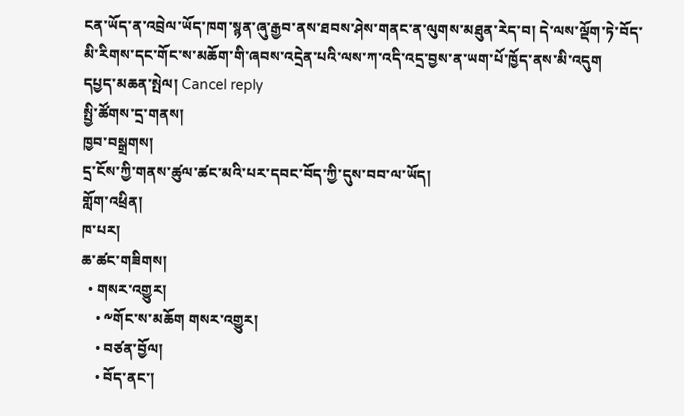ངན་ཡོད་ན་འབྲེལ་ཡོད་ཁག་སྙན་ཞུ་རྒྱབ་ནས་ཐབས་ཤེས་གནང་ན་ལུགས་མཐུན་རེད་བ། དེ་ལས་ལྡོག་ཏེ་བོད་མི་རིགས་དང་གོང་ས་མཆོག་གི་ཞབས་འདྲེན་པའི་ལས་ཀ་འདི་འདྲ་བྱས་ན་ཡག་པོ་ཁྱོད་ནས་མི་འདུག
དཔྱད་མཆན་སྤེལ། Cancel reply
སྤྱི་ཚོགས་དྲ་གནས།
ཁྱབ་བསྒྲགས།
དྲ་ངོས་ཀྱི་གནས་ཚུལ་ཚང་མའི་པར་དབང་བོད་ཀྱི་དུས་བབ་ལ་ཡོད།
གློག་འཕྲིན།
ཁ་པར།
ཆ་ཚང་གཟིགས།
  • གསར་འགྱུར།
    • ༸གོང་ས་མཆོག གསར་འགྱུར།
    • བཙན་བྱོལ།
    • བོད་ནང་།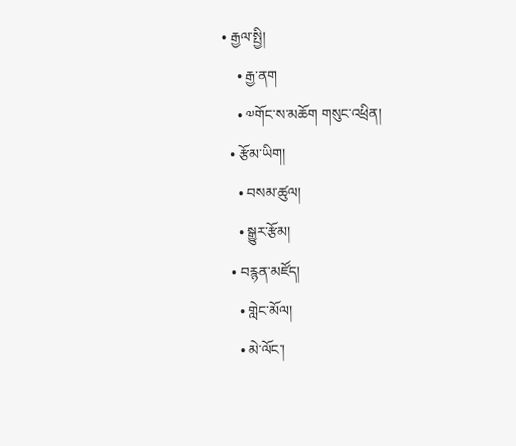• རྒྱལ་སྤྱི།
    • རྒྱ་ནག
    • ༧གོང་ས་མཆོག གསུང་འཕྲིན།
  • རྩོམ་ཡིག།
    • བསམ་ཚུལ།
    • སྒྱུར་རྩོམ།
  • བརྙན་མཛོད།
    • གླེང་མོལ།
    • མེ་ལོང་།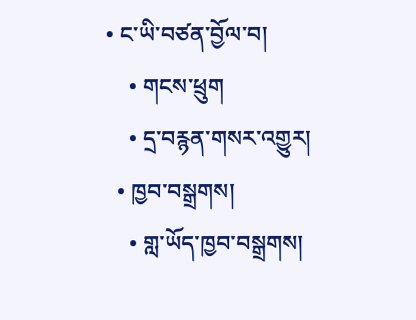• ང་ཡི་བཙན་བྱོལ་བ།
    • གངས་ཕྲུག
    • དྲ་བརྙན་གསར་འགྱུར།
  • ཁྱབ་བསྒྲགས།
    • གླ་ཡོད་ཁྱབ་བསྒྲགས།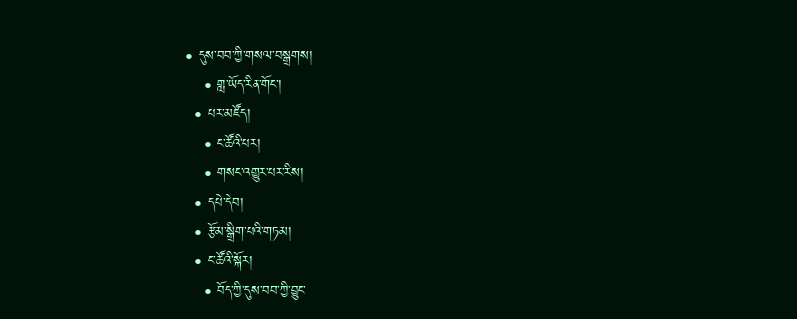• དུས་བབ་ཀྱི་གསལ་བསྒྲགས།
    • གླ་ཡོད་རིན་གོང་།
  • པར་མཛོད།
    • ང་ཚོའི་པར།
    • གསང་འགྱུར་པར་རིས།
  • དཔེ་དེབ།
  • རྩོམ་སྒྲིག་པའི་གཏམ།
  • ང་ཚོའི་སྐོར།
    • བོད་ཀྱི་དུས་བབ་ཀྱི་བྱུང་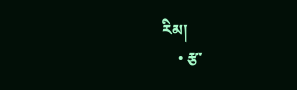རིམ།
    • རྩ་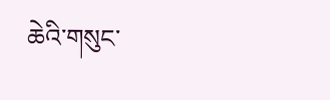ཆེའི་གསུང་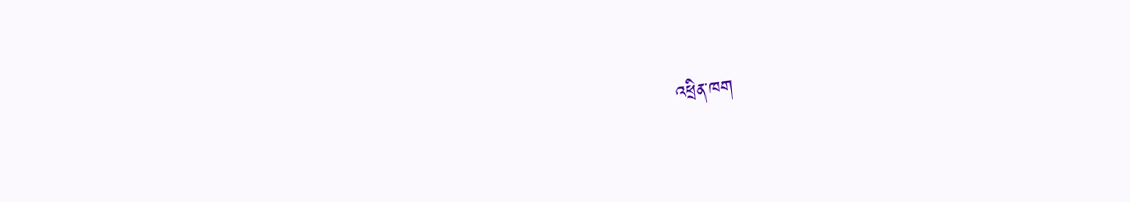འཕྲིན་ཁག